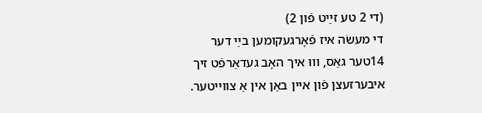(די 2 טע זײַט פֿון 2)
די מעשׂה איז פֿאָרגעקומען בײַ דער 14טער גאַס, וווּ איך האָב געדאַרפֿט זיך איבערזעצן פֿון איין באַן אין אַ צווייטער.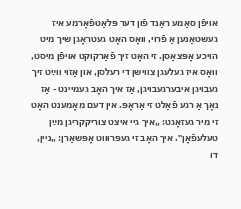אויפֿן סאַמע ראַנד פֿון דער פּלאַטפֿאָרמע איז געשטאַנען אַ פֿרוי, וואָס האָט געטראָגן שיך מיט הויכע אָפּצאַסן. זי האָט זיך פֿאַרקוקט אויפֿן מיסט, וואָס איז געלעגן צווישן די רעלסן, און אַזוי ווײַט זיך געבויגן איבערגעבויגן, אַז איך האָב געמיינט - אַז נאָך אַ רגע פֿאַלט זי אַראָפּ. אין דעם מאָמענט האָט זי מיר געזאָגט: „איך גיי איצט צוריקקריגן מײַן טעלעפֿאָן‟. איך האָב זי געפּרוּווט אָפּשאַרן: „ניין, דו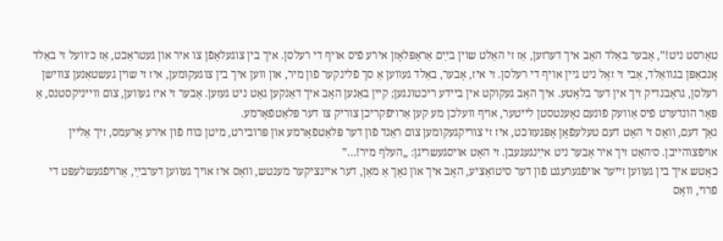טאָרסט ניט!‟, אָבער באַלד האָב איך דערזען, אַז זי האַלט שוין בײַם אַראָפּלאָזן אירע פֿיס אויף די רעלסן. איך בין צוגעלאָפֿן צו איר און געטראַכט, אַז כ׳וועל זי באַלד אָנכאַפּן בגוואַלד, אַבי זי זאָל ניט גיין אויף די רעלסן. זי איז, אָבער, באַלד געווען אַ סך פֿלינקער פֿון מיר, און ווען איך בין צוגעקומען, איז זי שוין געשטאַנען צווישן רעלסן, גראָבנדיק זיך אין דער בלאָטע. איך האָב געקוקט אין ביידע ריכטונגען; קיין באַנען האָב איך דאַנקען גאָט ניט געזען. אָבער זי איז געווען, צום ווייניקסטנס, אַ פּאָר הונדערט פֿיס אַוועק פֿונעם נאָענטסטן לייטער, אויף וועלכן מע קען אַרויפֿקריכן צוריק צו דער פּלאַטפֿאָרמע.
נאָך דעם, וואָס זי האָט דעם טעלעפֿאָן אָפּגעזוכט, איז זי צוריקגעקומען צום ראַנד פֿון דער פּלאַטפֿאָרמע און פּרובירט, מיטן כּוח פֿון אירע אָרעמס, זיך אַליין אויפֿצוהייבן. ס׳האָט זיך איר אָבער ניט אײַנגעגעבן. זי האָט אויסגעשריגן: „העלף מיר!…‟
כאָטש איך בין געווען זייער אויפֿגערעגט פֿון דער סיטואַציע, האָב איך און נאָך אַ מאַן, דער איינציקער מענטש, וואָס איז אויך געווען דערבײַ, אַרויפֿגעשלעפּט די פֿרוי, וואָס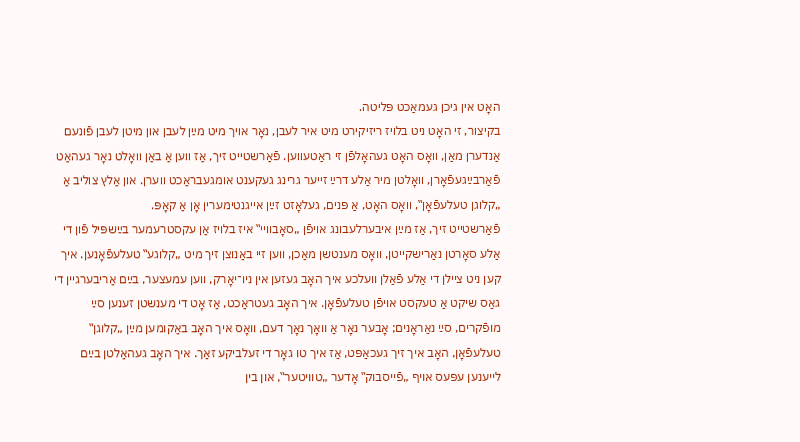האָט אין גיכן געמאַכט פּליטה.
בקיצור, זי האָט ניט בלויז ריזיקירט מיט איר לעבן, נאָר אויך מיט מײַן לעבן און מיטן לעבן פֿונעם אַנדערן מאַן, וואָס האָט געהאָלפֿן זי ראַטעווען. פֿאַרשטייט זיך, אַז ווען אַ באַן וואָלט נאָר געהאַט פֿאַרבײַגעפֿאָרן, וואָלטן מיר אַלע דרײַ זייער גרינג געקענט אומגעבראַכט ווערן. און אַלץ צוליב אַ „קלוגן טעלעפֿאָן‟, וואָס האָט, אַ פּנים, געלאָזט זײַן אייגנטימערין אָן אַ קאָפּ.
פֿאַרשטייט זיך, אַז מײַן איבערלעבונג אויפֿן „סאָבוויי‟ איז בלויז אַן עקסטרעמער בײַשפּיל פֿון די אַלע סאָרטן נאַרישקייטן, וואָס מענטשן מאַכן, ווען זיי באַנוצן זיך מיט „קלוגע‟ טעלעפֿאָנען. איך קען ניט ציילן די אַלע פֿאַלן וועלכע איך האָב געזען אין ניו־יאָרק, ווען עמעצער, בײַם אַריבערגיין די גאַס שיקט אַ טעקסט אויפֿן טעלעפֿאָן. איך האָב געטראַכט, אַז אָט די מענשטן זענען סײַ מופֿקרים, סײַ נאַראָנים; אָבער נאָר אַ וואָך נאָך דעם, וואָס איך האָב באַקומען מײַן „קלוגן‟ טעלעפֿאָן, האָב איך זיך געכאַפּט, אַז איך טו גאָר די זעלביקע זאַך. איך האָב געהאַלטן בײַם לייענען עפּעס אויף „פֿייסבוק‟ אָדער „טוויטער‟, און בין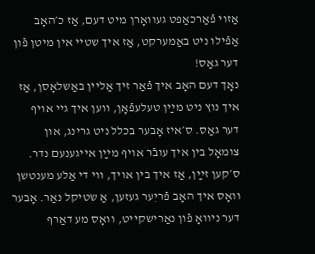אַזוי פֿאַרכאַפּט געוואָרן מיט דעם, אַז כ׳האָב אַפֿילו ניט באַמערקט, אַז איך שטיי אין מיטן פֿון דער גאַס!
נאָך דעם האָב איך פֿאַר זיך אַליין באַשלאָסן, אַז איך נוץ ניט מײַן טעלעפֿאָן, ווען איך גיי אויף דער גאַס. ס׳איז אָבער בכלל ניט גרינג, און צומאָל בין איך עובֿר אויף מײַן אייגענעם נדר. ס׳קען זײַן, אַז איך בין אויך, ווי די אַלע מענטשן וואָס איך האָב פֿריִער געזען, אַ שטיקל נאַר. אָבער דער ניוואָ פֿון נאַרישקייט, וואָס מע דאַרף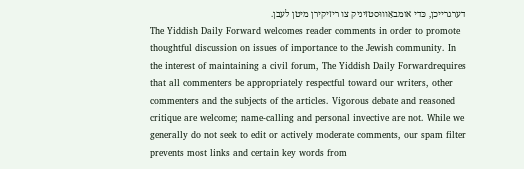דערגרייכן, כּדי אומבאַוווּסטזיניק צו ריזיקירן מיטן לעבן.
The Yiddish Daily Forward welcomes reader comments in order to promote thoughtful discussion on issues of importance to the Jewish community. In the interest of maintaining a civil forum, The Yiddish Daily Forwardrequires that all commenters be appropriately respectful toward our writers, other commenters and the subjects of the articles. Vigorous debate and reasoned critique are welcome; name-calling and personal invective are not. While we generally do not seek to edit or actively moderate comments, our spam filter prevents most links and certain key words from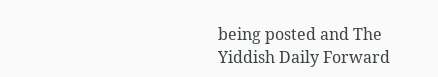being posted and The Yiddish Daily Forward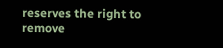reserves the right to remove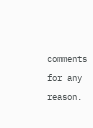comments for any reason.